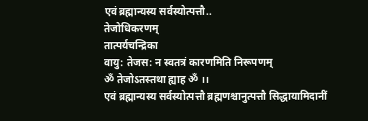एवं ब्रह्मान्यस्य सर्वस्योत्पत्तौ..
तेजोधिकरणम्
तात्पर्यचन्द्रिका
वायु: तेजस: न स्वतत्रं कारणमिति निरूपणम्
ॐ तेजोऽतस्तथा ह्याह ॐ ।।
एवं ब्रह्मान्यस्य सर्वस्योत्पत्तौ ब्रह्मणश्चानुत्पत्तौ सिद्धायामिदानीं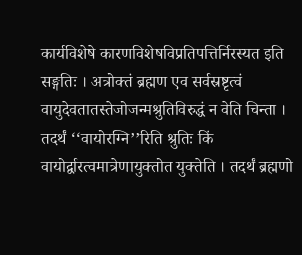कार्यविशेषे कारणविशेषविप्रतिपत्तिर्निरस्यत इति सङ्गतिः । अत्रोक्तं ब्रह्मण एव सर्वस्रष्टृत्वं वायुदेवतातस्तेजोजन्मश्रुतिविरुद्धं न वेति चिन्ता । तदर्थं ‘‘वायोरग्नि’’रिति श्रुतिः किं वायोर्द्वारत्वमात्रेणायुक्तोत युक्तेति । तदर्थं ब्रह्मणो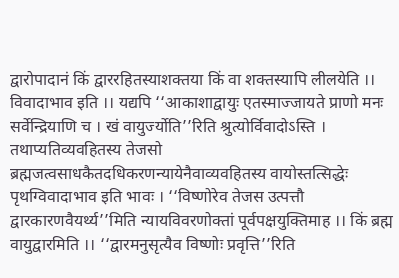द्वारोपादानं किं द्वाररहितस्याशक्तया किं वा शक्तस्यापि लीलयेति ।। विवादाभाव इति ।। यद्यपि ‘‘आकाशाद्वायुः एतस्माज्जायते प्राणो मनः सर्वेन्द्रियाणि च । खं वायुर्ज्योति’’रिति श्रुत्योर्विवादोऽस्ति । तथाप्यतिव्यवहितस्य तेजसो ब्रह्मजत्वसाधकैतदधिकरणन्यायेनैवाव्यवहितस्य वायोस्तत्सिद्धेः पृथग्विवादाभाव इति भावः । ‘‘विष्णोरेव तेजस उत्पत्तौ द्वारकारणवैयर्थ्य’’मिति न्यायविवरणोक्तां पूर्वपक्षयुक्तिमाह ।। किं ब्रह्म वायुद्वारमिति ।। ‘‘द्वारमनुसृत्यैव विष्णोः प्रवृत्ति’’रिति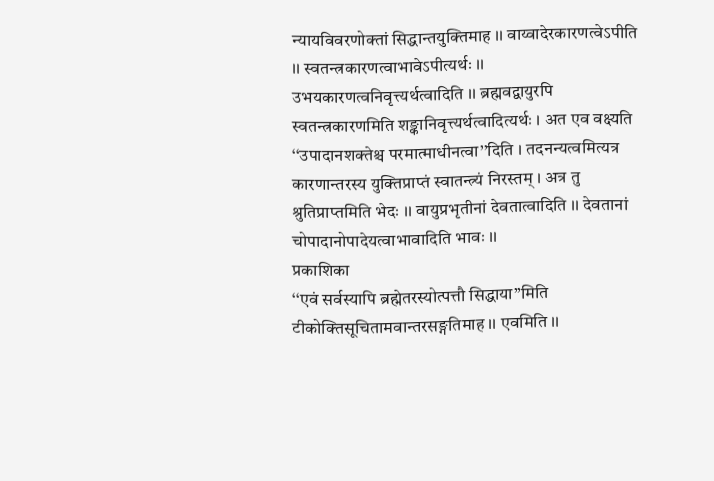न्यायविवरणोक्तां सिद्धान्तयुक्तिमाह ।। वाय्वादेरकारणत्वेऽपीति ।। स्वतन्त्रकारणत्वाभावेऽपीत्यर्थः ।। उभयकारणत्वनिवृत्त्यर्थत्वादिति ।। ब्रह्मवद्वायुरपि स्वतन्त्रकारणमिति शङ्कानिवृत्त्यर्थत्वादित्यर्थः । अत एव वक्ष्यति ‘‘उपादानशक्तेश्च परमात्माधीनत्वा’’दिति । तदनन्यत्वमित्यत्र कारणान्तरस्य युक्तिप्राप्तं स्वातन्त्र्यं निरस्तम् । अत्र तु श्रुतिप्राप्तमिति भेदः ।। वायुप्रभृतीनां देवतात्वादिति ।। देवतानां चोपादानोपादेयत्वाभावादिति भावः ।।
प्रकाशिका
‘‘एवं सर्वस्यापि ब्रह्मेतरस्योत्पत्तौ सिद्धाया’’मिति टीकोक्तिसूचितामवान्तरसङ्गतिमाह ।। एवमिति ।।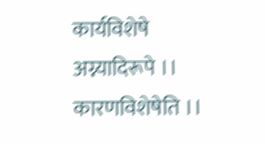कार्यविशेषे अग्न्यादिरूपे ।। कारणविशेषेति ।।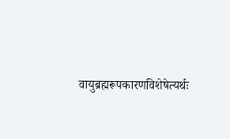वायुब्रह्मरूपकारणविशेषेत्यर्थः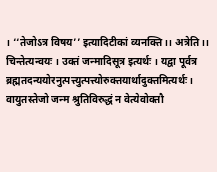। ‘‘तेजोऽत्र विषय’’ इत्यादिटीकां व्यनक्ति ।। अत्रेति ।। चिन्तेत्यन्वयः । उक्तं जन्मादिसूत्र इत्यर्थः । यद्वा पूर्वत्र ब्रह्मतदन्ययोरनुत्पत्त्युत्पत्त्योरुक्तयार्थादुक्तमित्यर्थः । वायुतस्तेजो जन्म श्रुतिविरुद्धं न वेत्येवोक्तौ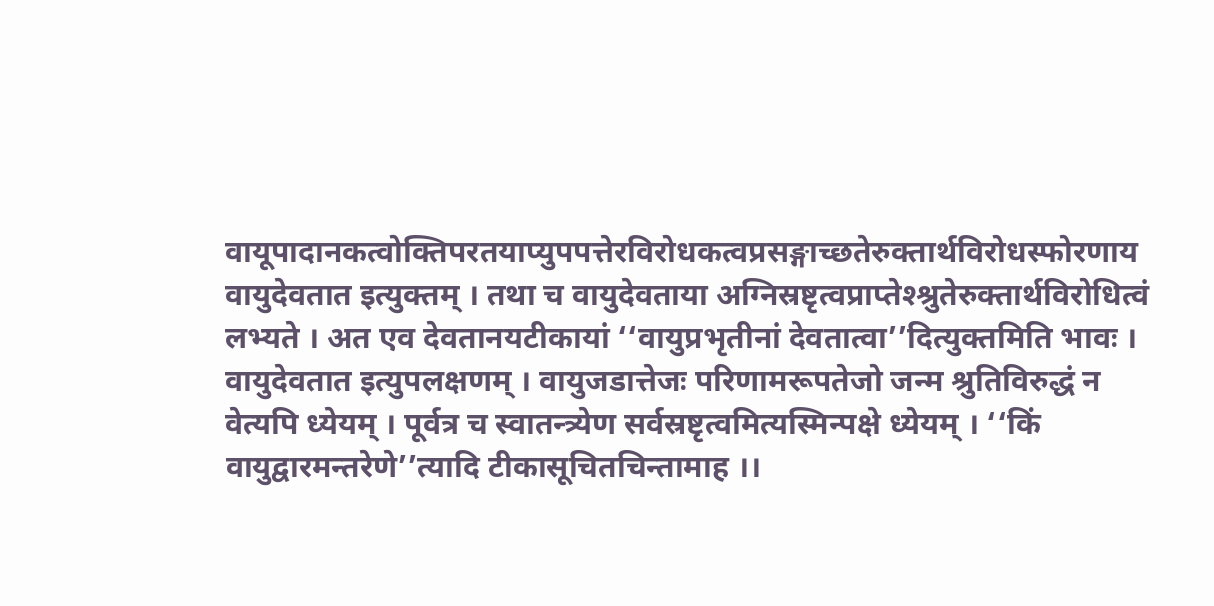वायूपादानकत्वोक्तिपरतयाप्युपपत्तेरविरोधकत्वप्रसङ्गाच्छतेरुक्तार्थविरोधस्फोरणाय वायुदेवतात इत्युक्तम् । तथा च वायुदेवताया अग्निस्रष्टृत्वप्राप्तेश्श्रुतेरुक्तार्थविरोधित्वं लभ्यते । अत एव देवतानयटीकायां ‘‘वायुप्रभृतीनां देवतात्वा’’दित्युक्तमिति भावः । वायुदेवतात इत्युपलक्षणम् । वायुजडात्तेजः परिणामरूपतेजो जन्म श्रुतिविरुद्धं न वेत्यपि ध्येयम् । पूर्वत्र च स्वातन्त्र्येण सर्वस्रष्टृत्वमित्यस्मिन्पक्षे ध्येयम् । ‘‘किं वायुद्वारमन्तरेणे’’त्यादि टीकासूचितचिन्तामाह ।।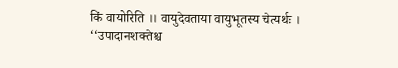किं वायोरिति ।। वायुदेवताया वायुभूतस्य चेत्यर्थः । ‘‘उपादानशक्तेश्च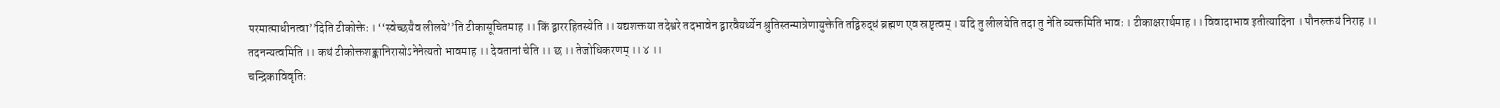परमात्माधीनत्वा’’दिति टीकोक्तेः । ‘‘स्वेच्छयैव लीलये’’ति टीकासूचितमाह ।। किं द्वाररहितस्येति ।। यद्यशक्तया तदेश्वरे तदभावेन द्वारवैयर्थ्येन श्रुतिस्तन्मात्रेणायुक्तेति तद्विरुद्धं ब्रह्मण एव स्रष्टृत्वम् । यदि तु लीलयेति तदा तु नेति व्यक्तमिति भावः । टीकाक्षरार्थमाह ।। विवादाभाव इतीत्यादिना । पौनरुक्तयं निराह ।। तदनन्यत्वमिति ।। कथं टीकोक्तशङ्कानिरासोऽनेनेत्यतो भावमाह ।। देवतानां चेति ।। छ ।। तेजोधिकरणम् ।। ४ ।।
चन्द्रिकाविवृतिः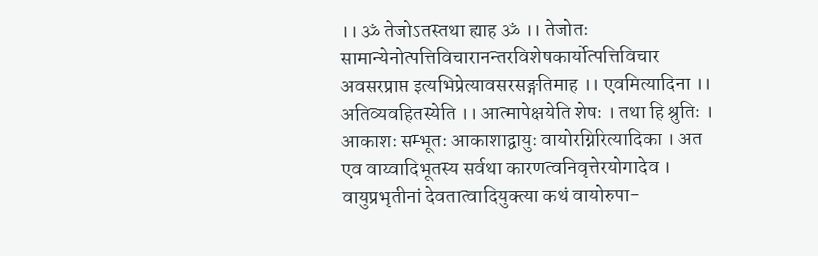।। ॐ तेजोऽतस्तथा ह्याह ॐ ।। तेजोतः सामान्येनोत्पत्तिविचारानन्तरविशेषकार्योत्पत्तिविचार अवसरप्राप्त इत्यभिप्रेत्यावसरसङ्गतिमाह ।। एवमित्यादिना ।। अतिव्यवहितस्येति ।। आत्मापेक्षयेति शेषः । तथा हि श्रुतिः । आकाशः सम्भूतः आकाशाद्वायुः वायोरग्निरित्यादिका । अत एव वाय्वादिभूतस्य सर्वथा कारणत्वनिवृत्तेरयोगादेव । वायुप्रभृतीनां देवतात्वादियुक्त्या कथं वायोरुपा-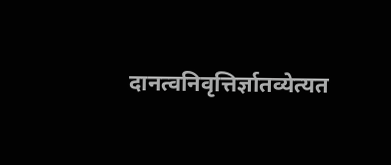दानत्वनिवृत्तिर्ज्ञातव्येत्यत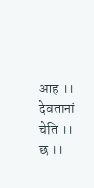आह ।। देवतानां चेति ।। छ ।।